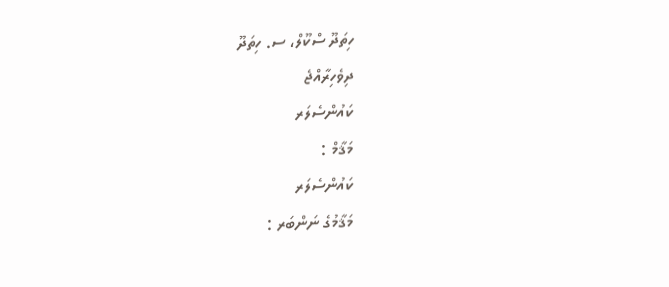ހިތަދޫ ސްކޫލް، ސ. ހިތަދޫ
ދިވެހިރާއްޖެ
ކައުންސެލަރ
މަޤާމް :
ކައުންސެލަރ
މަޤާމުގެ ނަންބަރ :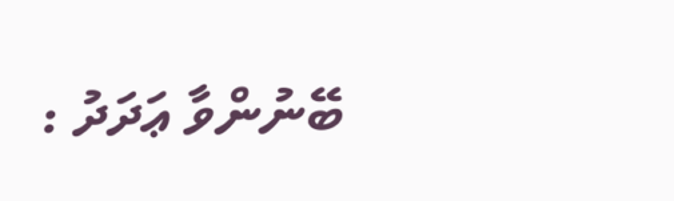ބޭނުންވާ ޢަދަދު :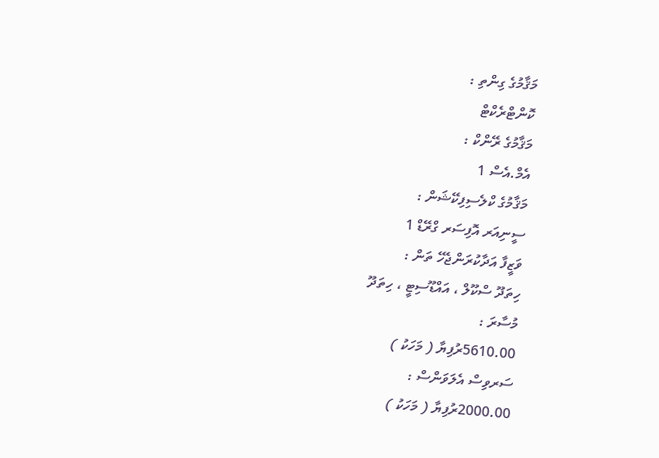މަޤާމުގެ ގިންތި :
ކޮންޓްރެކްޓް
މަޤާމުގެ ރޭންކް :
އެމް.އެސް 1
މަޤާމުގެ ކްލެސިފިކޭޝަން :
ސީނިއަރ އޮފިސަރ ގްރޭޑް 1
ވަޒީފާ އަދާކުރަންޖެހޭ ތަން :
ހިތަދޫ ސްކޫލް ، އައްޑޫސިޓީ ، ހިތަދޫ
މުސާރަ :
5610.00ރުފިޔާ ( މަހަކު )
ސަރވިސް އެލަވަންސް :
2000.00ރުފިޔާ ( މަހަކު )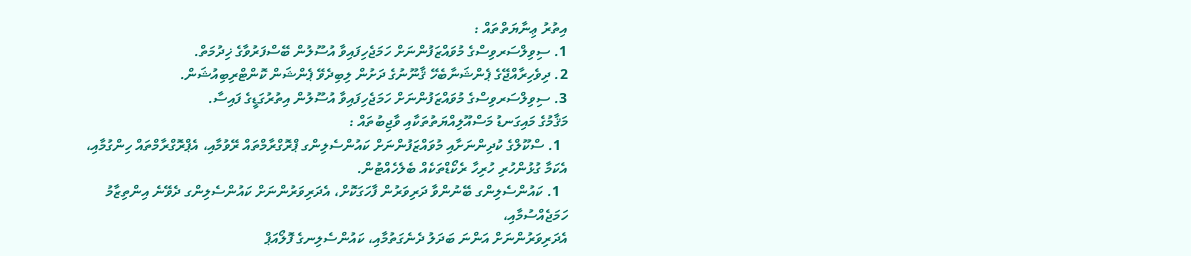އިތުރު ޢިނާޔަތްތައް :
1. ސިވިލްސަރވިސްގެ މުވައްޒަފުންނަށް ހަމަޖެހިފައިވާ އުސޫލުން ބޭސްފަރުވާގެ ޚިދުމަތް.
2. ދިވެހިރާއްޖޭގެ ޕެންޝަނާބެހޭ ޤާނޫނުގެ ދަށުން ލިބިދެވޭ ޕެންޝަން ކޮންޓްރިބިއުޝަން.
3. ސިވިލްސަރވިސްގެ މުވައްޒަފުންނަށް ހަމަޖެހިފައިވާ އުސޫލުން އިތުރުގަޑީގެ ފައިސާ.
މަޤާމުގެ މައިގަނޑު މަސްއޫލިއްޔަތުތަކާއި ވާޖިބުތައް :
  1. ސްކޫލްގެ ކުދިންނަށާއި މުވައްޒަފުންނަށް ކައުންސެލިންގ ޕްރޮގްރާމްތައް ރޭވުމާއި، އެޕްރޮގްރާމްތައް ހިންގުމާއި، އެކަމާ ގުޅުންހުރި ހުރިހާ ރެކޯޑްތަކެއް ބެލެހެއްޓުން.
  1. ކައުންސެލިންގ ބޭނުންވާ ދަރިވަރުން ފާހަގަކޮށް، އެދަރިވަރުންނަށް ކައުންސެލިންގ ދެވޭނެ އިންތިޒާމު ހަމަޖެއްސުމާއި،
އެދަރިވަރުންނަށް އަންނަ ބަދަލު ދެނެގަތުމާއި، ކައުންސެލިނގެ ފޮލޯއަޕް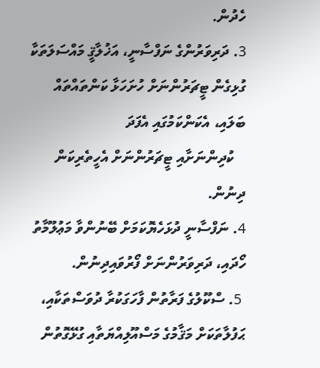ހެދުން.
3. ދަރިވަރުންގެ ނަފްސާނީ، އަޚުލާޤީ މައްސަލަތަކާ ގުޅިގެން ޓީޗަރުންނަށް ހުށަހަޅާ ކަންތައްތައް ބަލައި، އެކަންކަމުގައި އެފަދަ
   ކުދިންނަށާއި ޓީޗަރުންނަށް އެހީތެރިކަން ދިނުން.
4. ނަފްސާނީ ދުޅަހެޔޮކަމަށް ބޭނުންވާ މަޢުލޫމާތު ހޯދައި، ދަރިވަރުންނަށް ފޯރުވައިދިނުން.
 5. ސްކޫލުގެ ފަރާތުން ފާހަގަކުރާ ދުވަސްތަކާއި، ޙަފުލާތަކަށް މަޤާމުގެ މަސްއޫލިއްޔަތާއި ގުޅޭގޮތުން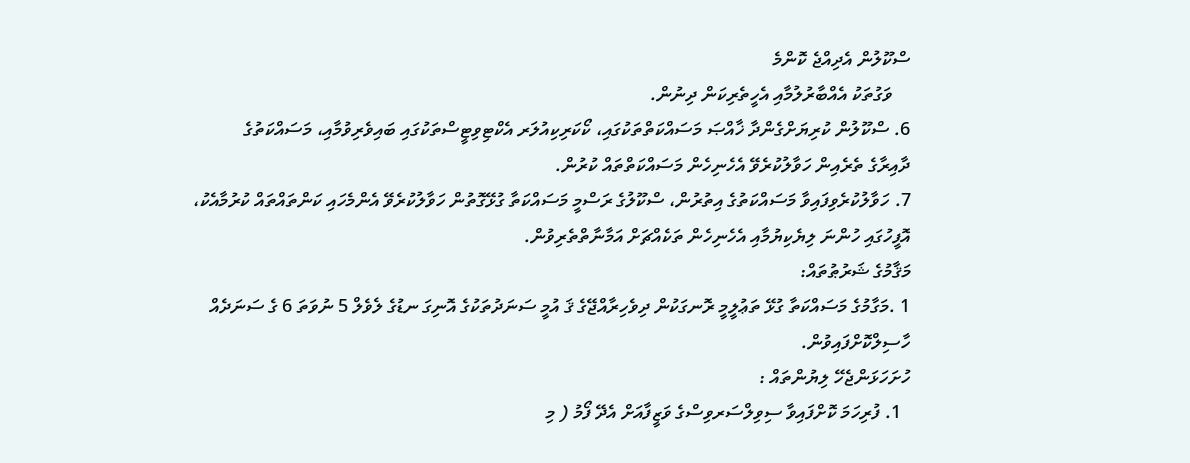ސްކޫލުން އެދިއްޖެ ކޮންމެ
    ވަގުތަކު އެއްބާރުލުމާއި އެހީތެރިކަން ދިނުން.
6. ސްކޫލުން ކުރިޔަށްގެންދާ ޚާއްޞަ މަސައްކަތްތަކުގައި، ކޯކަރިކިއުލަރ އެކްޓިވިޓީސްތަކުގައި ބައިވެރިވުމާއި، މަސައްކަތުގެ     ދާއިރާގެ ތެރެއިން ހަވާލުކުރެވޭ އެހެނިހެން މަސައްކަތްތައް ކުރުން.
7. ހަވާލުކުރެވިފައިވާ މަސައްކަތުގެ އިތުރުން، ސްކޫލުގެ ރަސްމީ މަސައްކަތާ ގުޅޭގޮތުން ހަވާލުކުރެވޭ އެންމެހައި ކަންތައްތައް ކުރުމާއެކު، އޮފީހުގައި ހުންނަ ލިޔެކިޔުމާއި އެހެނިހެން ތަކެއްޗަށް އަމާނާތްތެރިވުން.
މަޤާމުގެ ޝަރުޠުތައް:
1 .މަގާމުގެ މަސައްކަތާ ގުޅޭ ތަޢުލީމީ ރޮނގަކުން ދިވެހިރާއްޖޭގެ ޤަ އުމީ ސަނަދުތަކުގެ އޮނިގަ ނޑުގެ ލެވެލް 5 ނުވަތަ 6 ގެ ސަނަދެއް ހާސިލްކޮށްފައިވުން.
ހުށަހަޅަންޖެހޭ ލިޔުންތައް :
  1. ފުރިހަމަ ކޮށްފައިވާ ސިވިލްސަރވިސްގެ ވަޒީފާއަށް އެދޭ ފޯމު ( މި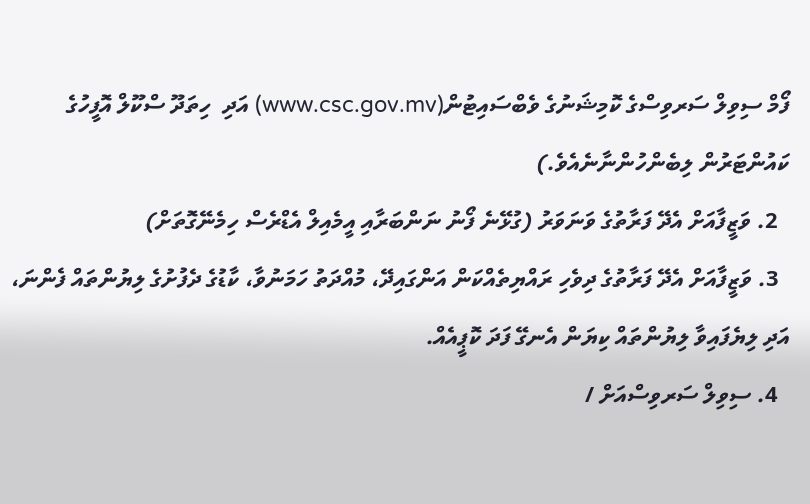ފޯމް ސިވިލް ސަރވިސްގެ ކޮމިޝަނުގެ ވެބްސައިޓުން(www.csc.gov.mv) އަދި  ހިތަދޫ ސްކޫލް އޮފީހުގެ ކައުންޓަރުން ލިބެންހުންނާނެއެވެ.)
  2. ވަޒީފާއަށް އެދޭ ފަރާތުގެ ވަނަވަރު (ގުޅޭނެ ފޯނު ނަންބަރާއި އީމެއިލް އެޑްރެސް ހިމެނޭގޮތަށް)
  3. ވަޒީފާއަށް އެދޭ ފަރާތުގެ ދިވެހި ރައްޔިތެއްކަން އަންގައިދޭ، މުއްދަތު ހަމަނުވާ، ކާޑުގެ ދެފުށުގެ ލިޔުންތައް ފެންނަ، އަދި ލިޔެފައިވާ ލިޔުންތައް ކިޔަން އެނގޭ ފަދަ ކޮޕީއެއް.
  4. ސިވިލް ސަރވިސްއަށް /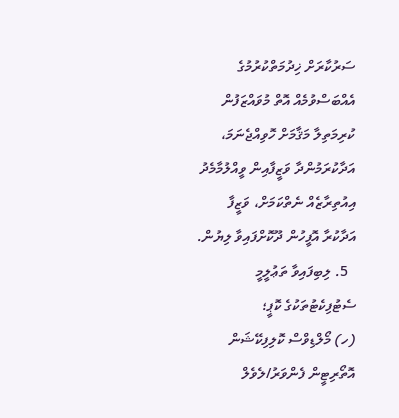ސަރުކާރަށް ޚިދުމަތްކުރުމުގެ އެއްބަސްވުމެއް އޮތް މުވައްޒަފުން ކުރިމަތިލާ މަޤާމަށް ހޮވިއްޖެނަމަ، އަދާކުރަމުންދާ ވަޒީފާއިން ވީއްލުމާމެދު އިއުތިރާޒެއް ނެތްކަމަށް، ވަޒީފާ އަދާކުރާ އޮފީހުން ދޫކޮށްފައިވާ ލިޔުން.
  5. ލިބިފައިވާ ތަޢުލީމީ ސެޓުފިކެޓުތަކުގެ ކޮޕީ؛
(ހ) މޯލްޑިވްސް ކޮލިފިކޭޝަން އޮތޯރިޓީން ފެންވަރު/ލެވެލް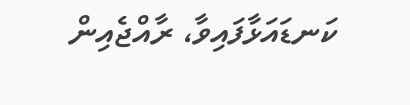ކަނޑައަޅާފައިވާ، ރާއްޖެއިން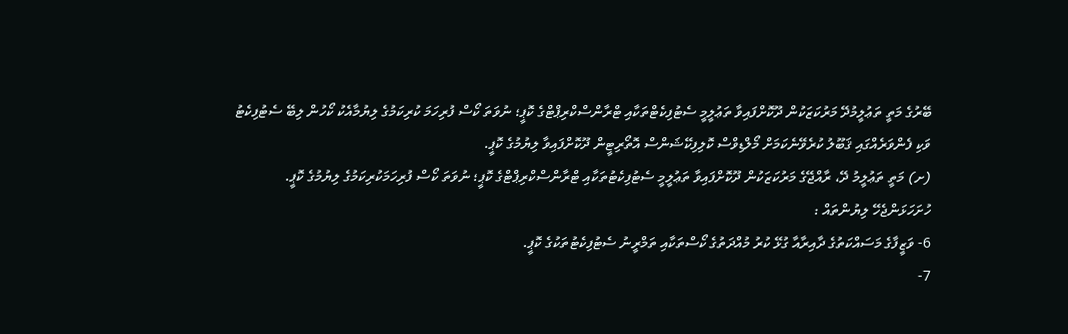ބޭރުގެ މަތީ ތަޢުލީމުދޭ މަރުކަޒަކުން ދޫކޮށްފައިވާ ތަޢުލީމީ ސެޓުފިކެޓްތަކާއި ޓްރާންސްކްރިޕްޓްގެ ކޮޕީ؛ ނުވަތަ ކޯސް ފުރިހަމަ ކުރިކަމުގެ ލިޔުމާއެކު ކޯހުން ލިބޭ ސެޓުފިކެޓު ވަކި ފެންވަރެއްގައި ޤަބޫލު ކުރެވޭނެކަމަށް މޯލްޑިވްސް ކޮލިފިކޭޝަންސް އޮތޯރިޓީން ދޫކޮށްފައިވާ ލިޔުމުގެ ކޮޕީ.
(ށ) މަތީ ތަޢުލީމު ދޭ، ރާއްޖޭގެ މަރުކަޒަކުން ދޫކޮށްފައިވާ ތަޢުލީމީ ސެޓުފިކެޓުތަކާއި ޓްރާންސްކްރިޕްޓްގެ ކޮޕީ؛ ނުވަތަ ކޯސް ފުރިހަމަކުރިކަމުގެ ލިޔުމުގެ ކޮޕީ.
ހުށަހަޅަންޖެހޭ ލިޔުންތައް :
6- ވަޒީފާގެ މަސައްކަތުގެ ދާއިރާއާ ގުޅޭ ކުރު މުއްދަތުގެ ކޯސްތަކާއި ތަމްރީނު ސެޓުފިކެޓުތަކުގެ ކޮޕީ.
7-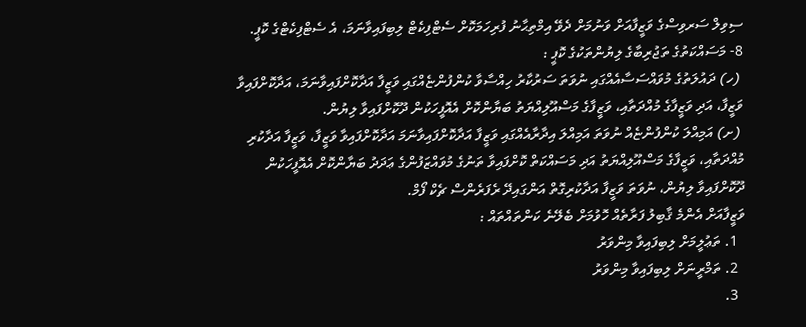ސިވިލް ސަރވިސްގެ ވަޒީފާއަށް ވަނުމަށް ދެވޭ އިމްތިޙާނު ފުރިހަމަކޮށް ސެޓްފިކެޓް ލިބިފައިވާނަމަ، އެ ސެޓްފިކެޓްގެ ކޮޕީ.
8- މަސައްކަތުގެ ތަޖުރިބާގެ ލިޔުންތަކުގެ ކޮޕީ :
 (ހ) ދައުލަތުގެ މުވައްސަސާއެއްގައި ނުވަތަ ސަރުކާރު ހިއްސާވާ ކުންފުންޏެއްގައި ވަޒީފާ އަދާކޮށްފައިވާނަމަ، އަދާކޮށްފައިވާ ވަޒީފާ، އަދި ވަޒީފާގެ މުއްދަތާއި، ވަޒީފާގެ މަސްއޫލިއްޔަތު ބަޔާންކޮށް އެއޮފީހަކުން ދޫކޮށްފައިވާ ލިޔުން.
 (ށ) އަމިއްލަ ކުންފުންޏެއް ނުވަތަ އަމިއްލަ އިދާރާއެއްގައި ވަޒީފާ އަދާކޮށްފައިވާނަމަ އަދާކޮށްފައިވާ ވަޒީފާ، ވަޒީފާ އަދާކުރި މުއްދަތާއި، ވަޒީފާގެ މަސްއޫލިއްޔަތު އަދި މަސައްކަތް ކޮށްފައިވާ ތަނުގެ މުވައްޒަފުންގެ ޢަދަދު ބަޔާންކޮށް އެއޮފީހަކުން ދޫކޮށްފައިވާ ލިޔުން، ނުވަތަ ވަޒީފާ އަދާކުރިގޮތް އަންގައިދޭ ރެފަރެންސް ޗެކް ފޯމް.
ވަޒީފާއަށް އެންމެ ޤާބިލު ފަރާތެއް ހޮވުމަށް ބެލޭނެ ކަންތައްތައް :
  1. ތަޢުލީމަށް ލިބިފައިވާ މިންވަރު
  2. ތަމްރީނަށް ލިބިފައިވާ މިންވަރު
  3.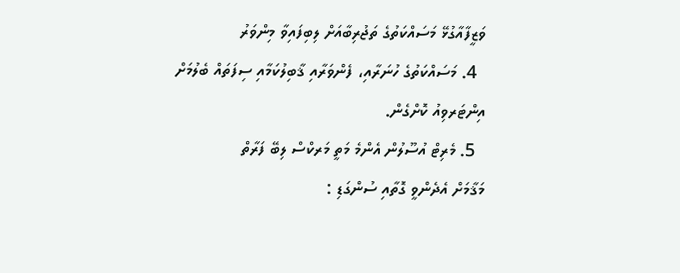ވަޒީފާއާގުޅޭ މަސައްކަތުގެ ތަޖުރިބާއަށް ލިބިފައިވާ މިންވަރު
  4. މަސައްކަތުގެ ހުނަރާއި، ފެންވަރާއި ޤާބިލުކަމާއި ސިފަތައް ބެލުމަށް އިންޓަރވިއު ކޮށްގެން.
  5. މެރިޓް އުސޫލުން އެންމެ މަތީ މަރކްސް ލިބޭ ފަރާތް
މަޤާމަށް އެދެންވީ ގޮތާއި ސުންގަޑި :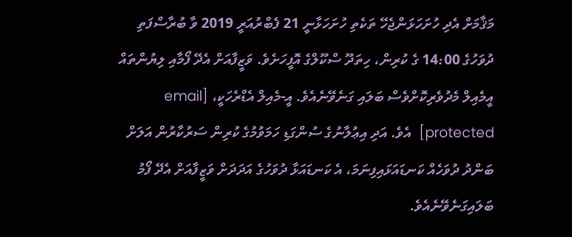މަޤާމަށް އެދި ހުށަހަޅަންޖެހޭ ތަކެތި ހުށަހަޅާނީ 21 ފެބްރުއަރީ 2019 ވާ ބުރާސްފަތި ދުވަހުގެ 14:00 ގެ ކުރިން، ހިތަދޫ ސްކޫލްގެ އޮފީހަށެވެ. ވަޒީފާއަށް އެދޭ ފޯމާއި ލިޔުންތައް އީމެއިލް މެދުވެރިކޮށްވެސް ބަލައި ގަނެވޭނެއެވެ. އީ-މެއިލް އެޑްރެހަކީ، [email protected]  އެވެ. އަދި އިޢުލާނުގެ ސުންގަޑި ހަމަވުމުގެ ކުރިން ސަރުކާރުން އަލަށް ބަންދު ދުވަހެއް ކަނޑައަޅައިފިނަމަ، އެ ކަނޑައަޅާ ދުވަހުގެ އަދަދަށް ވަޒީފާއަށް އެދޭ ފޯމު ބަލައިގަނެވޭނެއެވެ.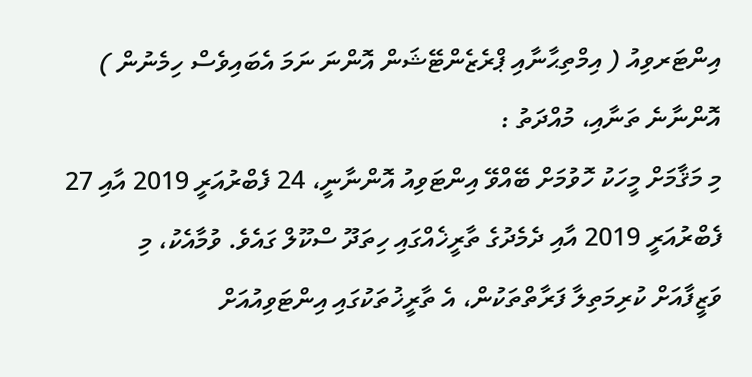އިންޓަރވިއު ( އިމްތިޙާނާއި ޕްރެޒެންޓޭޝަން އޮންނަ ނަމަ އެބައިވެސް ހިމެނުން ) އޮންނާނެ ތަނާއި، މުއްދަތު :
މި މަޤާމަށް މީހަކު ހޮވުމަށް ބޭއްވޭ އިންޓަވިއު އޮންނާނީ، 24 ފެބްރުއަރީ 2019 އާއި 27 ފެބްރުއަރީ 2019 އާއި ދެމެދުގެ ތާރީޚެއްގައި ހިތަދޫ ސްކޫލް ގައެވެ. ވުމާއެކު، މި ވަޒީފާއަށް ކުރިމަތިލާ ފަރާތްތަކުން، އެ ތާރީޚުތަކުގައި އިންޓަވިއުއަށް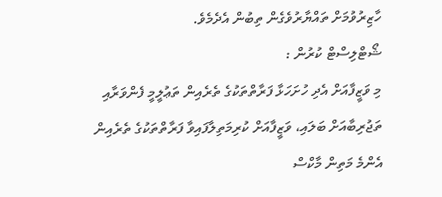ހާޒިރުވުމަށް ތައްޔާރުވެގެން ތިބުން އެދެމެވެ.
ޝޯޓްލިސްޓް ކުރުން :
މި ވަޒީފާއަށް އެދި ހުށަހަޅާ ފަރާތްތަކުގެ ތެރެއިން ތަޢުލީމީ ފެންވަރާއި ތަޖުރިބާއަށް ބަލައި، ވަޒީފާއަށް ކުރިމަތިލާފައިވާ ފަރާތްތަކުގެ ތެރެއިން އެންމެ މަތިން މާކްސް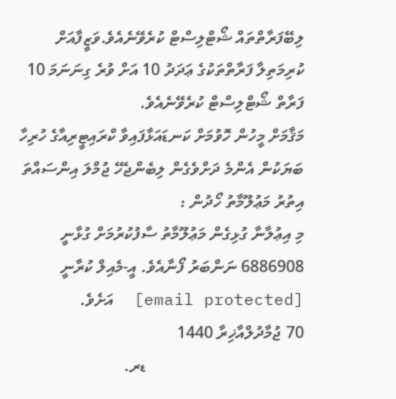ލިބޭފަރާތްތައް ޝޯޓްލިސްޓް ކުރެވޭނެއެވެ.ވަޒީފާއަށް ކުރިމަތިލާ ފަރާތްތަކުގެ ޢަދަދު 10 އަށް ވުރެ ގިނަނަމަ 10 ފަރާތް ޝޯޓްލިސްޓް ކުރެވޭނެއެވެ.
މަޤާމަށް މީހުން ހޮވުމަށް ކަނޑައަޅާފައިވާ ކްރައިޓީރިއާގެ ހުރިހާ ބަޔަކުން އެންމެ ދަށްވެގެން ލިބެންޖެހޭ ޖުމްލަ އިންސައްތަ
އިތުރު މަޢުލޫމާތު ހޯދުން :
މި އިޢުލާނާ ގުޅިގެން މަޢުލޫމާތު ސާފުކުރުމަށް ގުޅާނީ 6886908 ނަންބަރު ފޯނާއެވެ. އީ-މެއިލް ކުރާނީ [email protected]  އަށެވެ.
70 ޖުމާދުލްއާޚިރާ 1440
                                      ޑރ.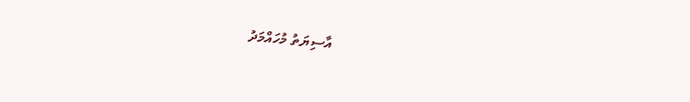އާސިޔަތު މުހައްމަދު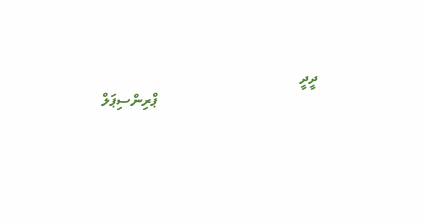ދީދީ
                                            ޕްރިންސިޕަލް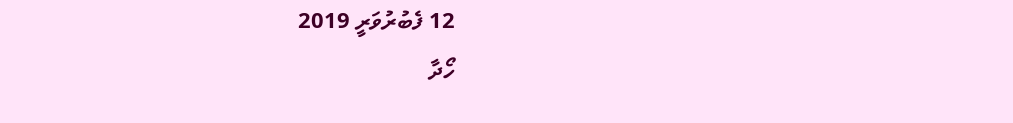12 ފެބުރުވަރީ 2019
ހޯދާ